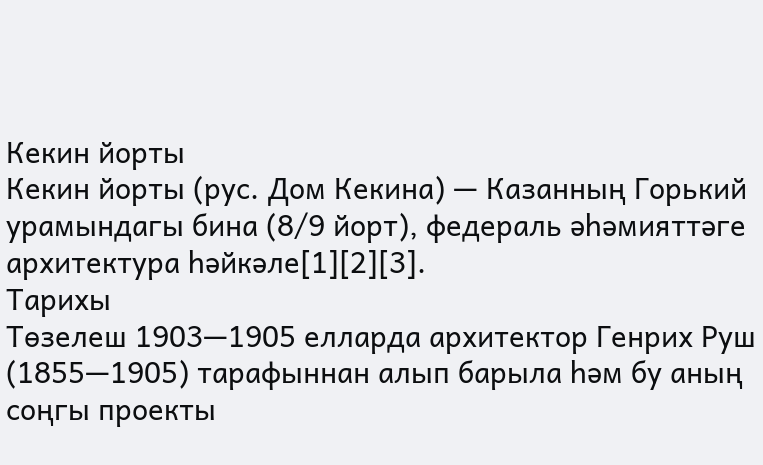Кекин йорты
Кекин йорты (рус. Дом Кекина) — Казанның Горький урамындагы бина (8/9 йорт), федераль әһәмияттәге архитектура һәйкәле[1][2][3].
Тарихы
Төзелеш 1903—1905 елларда архитектор Генрих Руш (1855—1905) тарафыннан алып барыла һәм бу аның соңгы проекты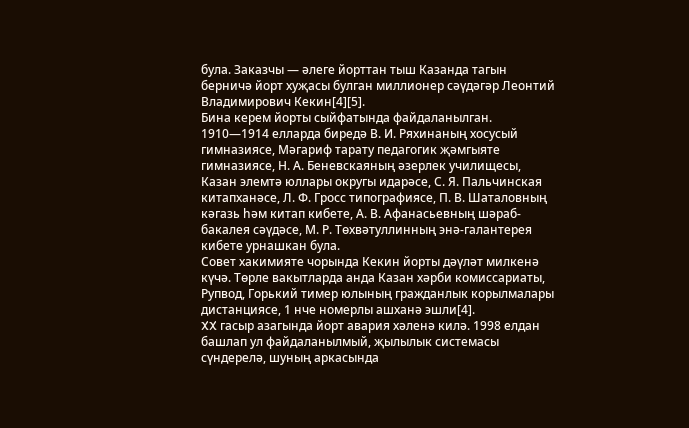була. Заказчы — әлеге йорттан тыш Казанда тагын берничә йорт хуҗасы булган миллионер сәүдәгәр Леонтий Владимирович Кекин[4][5].
Бина керем йорты сыйфатында файдаланылган. 1910—1914 елларда биредә В. И. Ряхинаның хосусый гимназиясе, Мәгариф тарату педагогик җәмгыяте гимназиясе, Н. А. Беневскаяның әзерлек училищесы, Казан элемтә юллары округы идарәсе, С. Я. Пальчинская китапханәсе, Л. Ф. Гросс типографиясе, П. В. Шаталовның кәгазь һәм китап кибете, А. В. Афанасьевның шәраб-бакалея сәүдәсе, М. Р. Төхвәтуллинның энә-галантерея кибете урнашкан була.
Совет хакимияте чорында Кекин йорты дәүләт милкенә күчә. Төрле вакытларда анда Казан хәрби комиссариаты, Рупвод, Горький тимер юлының гражданлык корылмалары дистанциясе, 1 нче номерлы ашханә эшли[4].
XX гасыр азагында йорт авария хәленә килә. 1998 елдан башлап ул файдаланылмый, җылылык системасы сүндерелә, шуның аркасында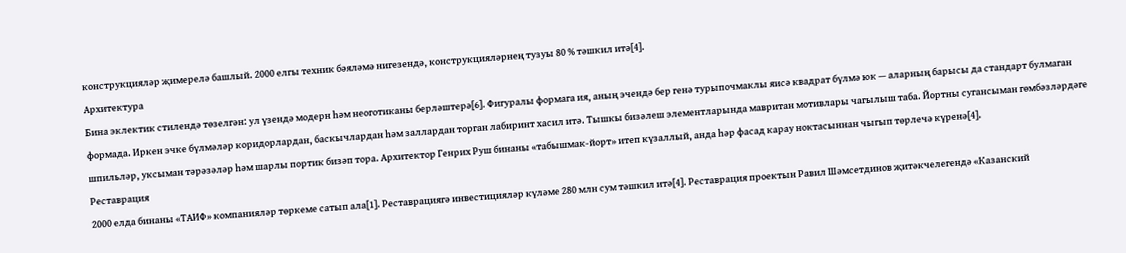конструкцияләр җимерелә башлый. 2000 елгы техник бәяләмә нигезендә, конструкцияләрнең тузуы 80 % тәшкил итә[4].
Архитектура
Бина эклектик стилендә төзелгән: ул үзендә модерн һәм неоготиканы берләштерә[6]. Фигуралы формага ия, аның эчендә бер генә турыпочмаклы яисә квадрат бүлмә юк — аларның барысы да стандарт булмаган формада. Иркен эчке бүлмәләр коридорлардан, баскычлардан һәм заллардан торган лабиринт хасил итә. Тышкы бизәлеш элементларында мавритан мотивлары чагылыш таба. Йортны сугансыман гөмбәзләрдәге шпильләр, уксыман тәрәзәләр һәм шарлы портик бизәп тора. Архитектор Генрих Руш бинаны «табышмак-йорт» итеп күзаллый, анда һәр фасад карау ноктасыннан чыгып төрлечә күренә[4].
Реставрация
2000 елда бинаны «ТАИФ» компанияләр төркеме сатып ала[1]. Реставрациягә инвестицияләр күләме 280 млн сум тәшкил итә[4]. Реставрация проектын Равил Шәмсетдинов җитәкчелегендә «Казанский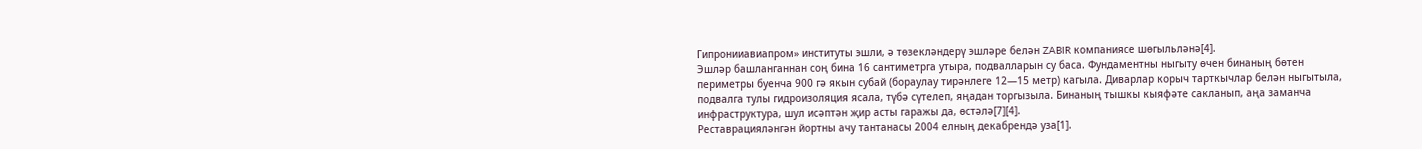Гипронииавиапром» институты эшли, ә төзекләндерү эшләре белән ZABIR компаниясе шөгыльләнә[4].
Эшләр башланганнан соң бина 16 сантиметрга утыра, подвалларын су баса. Фундаментны ныгыту өчен бинаның бөтен периметры буенча 900 гә якын субай (бораулау тирәнлеге 12—15 метр) кагыла. Диварлар корыч тарткычлар белән ныгытыла, подвалга тулы гидроизоляция ясала, түбә сүтелеп, яңадан торгызыла. Бинаның тышкы кыяфәте сакланып, аңа заманча инфраструктура, шул исәптән җир асты гаражы да, өстәлә[7][4].
Реставрацияләнгән йортны ачу тантанасы 2004 елның декабрендә уза[1].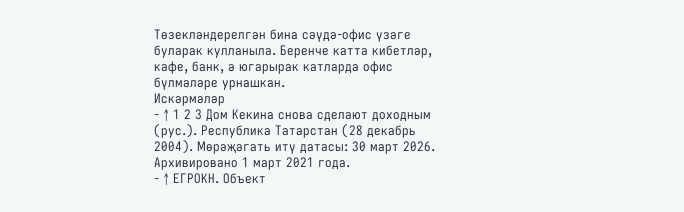Төзекләндерелгән бина сәүдә-офис үзәге буларак кулланыла. Беренче катта кибетләр, кафе, банк, ә югарырак катларда офис бүлмәләре урнашкан.
Искәрмәләр
- ↑ 1 2 3 Дом Кекина снова сделают доходным (рус.). Республика Татарстан (28 декабрь 2004). Мөрәҗәгать итү датасы: 30 март 2026. Архивировано 1 март 2021 года.
- ↑ ЕГРОКН. Объект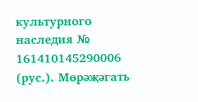культурного наследия № 161410145290006 (рус.). Мөрәҗәгать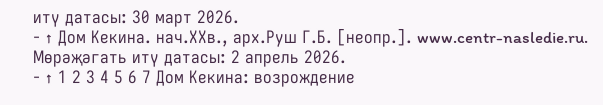итү датасы: 30 март 2026.
- ↑ Дом Кекина. нач.ХХв., арх.Руш Г.Б. [неопр.]. www.centr-nasledie.ru. Мөрәҗәгать итү датасы: 2 апрель 2026.
- ↑ 1 2 3 4 5 6 7 Дом Кекина: возрождение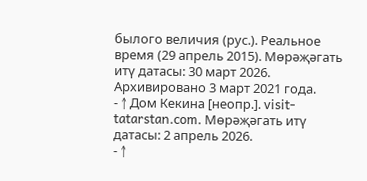былого величия (рус.). Реальное время (29 апрель 2015). Мөрәҗәгать итү датасы: 30 март 2026. Архивировано 3 март 2021 года.
- ↑ Дом Кекина [неопр.]. visit-tatarstan.com. Мөрәҗәгать итү датасы: 2 апрель 2026.
- ↑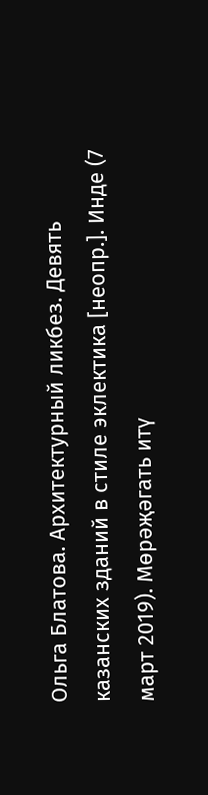Ольга Блатова. Архитектурный ликбез. Девять казанских зданий в стиле эклектика [неопр.]. Инде (7 март 2019). Мөрәҗәгать итү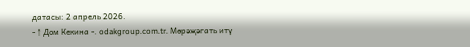датасы: 2 апрель 2026.
- ↑ Дом Кекина -. odakgroup.com.tr. Мөрәҗәгать итү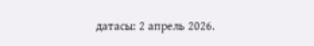датасы: 2 апрель 2026.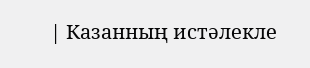| Казанның истәлекле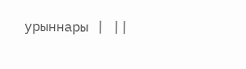урыннары | ||